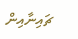ޗައިނާއިން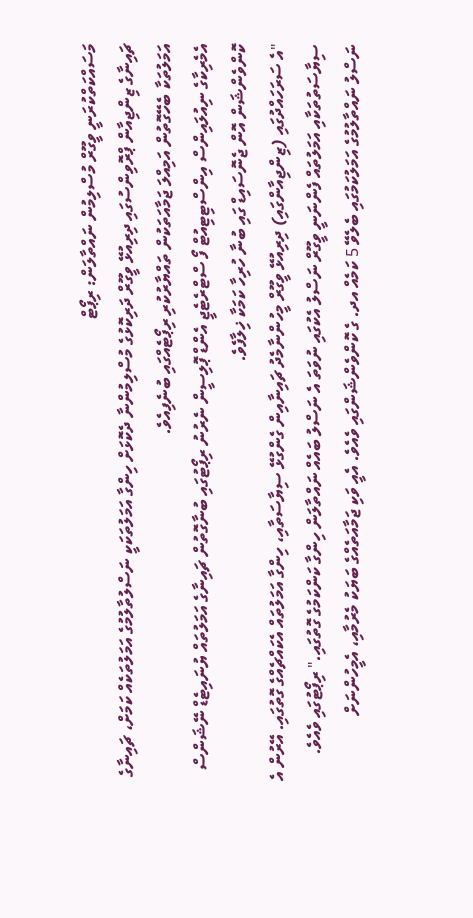މަސައްކަތްކުރަނީ ވީގޫރް މުސްލިމުން ނައްތާލަން: ރިޕޯޓް
ޗައިނާގެ ޒިންޖިއާން ޕްރޮވިންސުގައި ދިރިއުޅޭ ވީގޫރް ދަރިކޮޅުގެ މުސްލިމުންނާ ދެކޮޅަށް ހިންގާ އަމަލުތަކަކީ ނަސްލުތާލުމުގެ އަމަލުތަކެއް ކަމަށް، ޗައިނާގެ އަމަލުތަކާ ބެހޭގޮތުން އަމިއްލަ ޖަމާއަތަކުން ތައްޔާރުކުރި ރިޕޯޓެއްގައި ބުނެފިއެވެ.
އެމެރިކާގެ ނިއުލައިންސް އިންސްޓިޓިއުޓް ފޯ ސްޓްރެޓެޖީ އެންޑް ޕޮލިސީން ނެރުނު ރިޕޯޓުގައި ބުނާގޮތުން ޗައިނާގެ އަމަލުތައް ޔުނައިޓެޑް ނޭޝަންސް ކޮންވެންޝަން އޮން ޖެނޮސައިޑް ގައި ބުނާ ހުރިހާ ކަމަކާ ޚިލާފެވެ.
"އެ ސަރަހައްދުގައި (ޒިންޖިއާންގައި) ދިރިއުޅޭ ވީގޫރް މީހުންނާމެދު ޗައިނާއިން ގެންގުޅޭ ސިޔާސަތާއި، ހިންގާ އަމަލުތައް އެކައްޗެއްގެ ގޮތުގައި. އޭރުން އެ ސިޔާސަތުތަކާއި އަމަލުތައް ފެންނަނީ ވީގޫރް ނަސްލު އެކުގައި ނުވަތަ އެ ނަސްލު ބައެއް ނައްތާލަން ހިންގާ ކަންކަމުގެ ގޮތުގައި." ރިޕޯޓުގައި ވެއެވެ.
ނަސްލު ނައްތާލުމުގެ އަމަލުކަމުގައި ބެލެވޭ 5 ކަމެއް އދ. ގެ ކޮންވެންޝަންގައި ވެއެވެ. އެއީ ވަކި ޖަމާއަތެއްގެ ބަޔަކު މެރުމާއި، އެމީހުންނަށް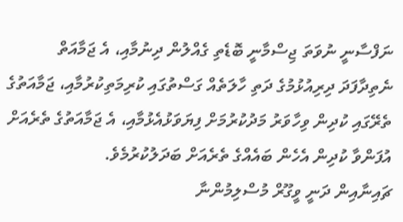ނަފްސާނީ ނުވަތަ ޖިސްމާނީ ބޮޑެތި ގެއްލުން ދިނުމާއި، އެ ޖަމާއަތް ނެތިދާފަދަ ދިރިއުޅުމުގެ ދަތި ހާލަތެއް ގަސްތުގައި ކުރިމަތިކުރުމާއި، ޖަމާއަތުގެ ތެރޭގައި ކުދިން ވިހާވަރު މަދުކުރުމަށް ފިޔަވަޅުއެޅުމާއި، އެ ޖަމާއަތުގެ ތެރެއަށް އުފަންވާ ކުދިން އެހެން ބައެއްގެ ތެރެއަށް ބަދަލުކުރުމެވެ.
ޗައިނާއިން ދަނީ ވީގޫރް މުސްލިމުންނާ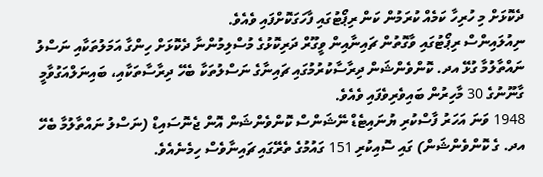ދެކޮޅަށް މި ހުރިހާ ކަމެއް ކުރަމުން ކަން ރިޕޯޓުގައި ފާހަގަކޮށްފައި ވެއެވެ.
ނިއުލައިންސް ރިޕޯޓުގައި ވާގޮތުން ޗައިނާއިން ވީގޫރް ދަރިކޮޅުގެ މުސްލިމުންނާ ދެކޮޅަށް ހިންގާ އަމަލުތަކާއި ނަސްލު ނައްތާލުމާ ގުޅޭ އދ. ކޮންވެންޝަން ދިރާސާކުރުމުގައި ޗައިނާގެ ނަސްލުތަކާ ބެހޭ ދިރާސާތަކާއި، ބައިނަލްއަގުވާމީ ގާނޫނުގެ 30 މާހިރުން ބައިވެރިވެފައި ވެއެވެ.
1948 ވަނަ އަހަރު ފާސްކުރި ޔުނައިޓެޑް ނޭޝަންސް ކޮންވެންޝަން އޮން ޖެނޮސައިޑް (ނަސްލު ނައްތާލުމާ ބެހޭ އދ. ގެ ކޮންވެންޝަން) ގައި ސޮއިކުރި 151 ގައުމުގެ ތެރޭގައި ޗައިނާވެސް ހިމެނެއެވެ.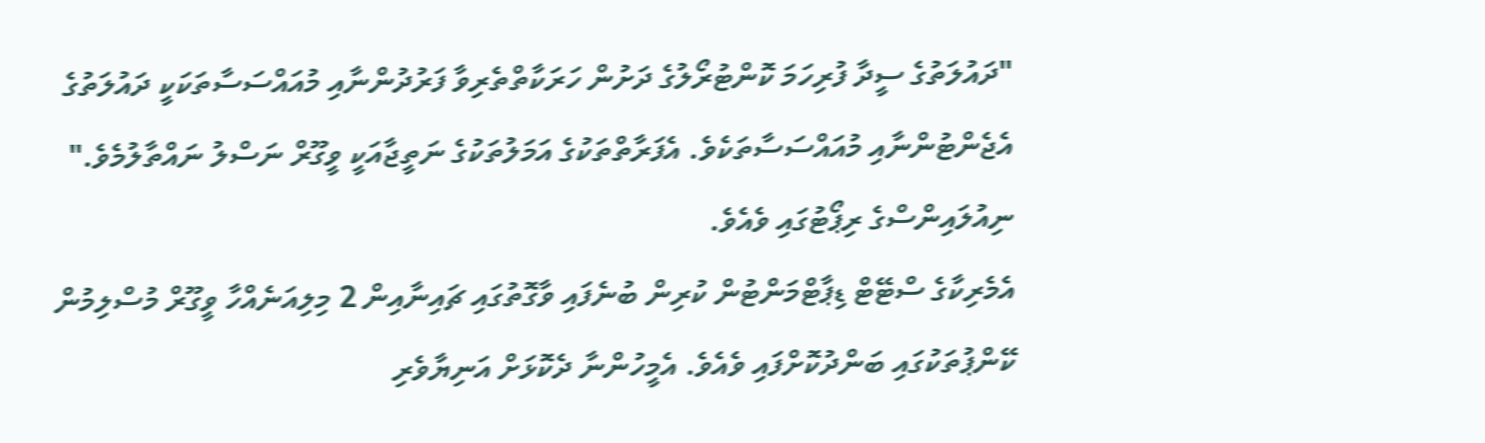"ދައުލަތުގެ ސީދާ ފުރިހަމަ ކޮންޓުރޯލުގެ ދަށުން ހަރަކާތްތެރިވާ ފަރުދުންނާއި މުއައްސަސާތަކަކީ ދައުލަތުގެ އެޖެންޓުންނާއި މުއައްސަސާތަކެވެ. އެފަރާތްތަކުގެ އަމަލުތަކުގެ ނަތީޖާއަކީ ވީގޫރް ނަސްލު ނައްތާލުމެވެ." ނިއުލައިންސްގެ ރިޕޯޓުގައި ވެއެވެ.
އެމެރިކާގެ ސްޓޭޓް ޑިޕާޓްމަންޓުން ކުރިން ބުނެފައި ވާގޮތުގައި ޗައިނާއިން 2 މިލިއަނެއްހާ ވީގޫރް މުސްލިމުން ކޭންޕުތަކުގައި ބަންދުކޮށްފައި ވެއެވެ. އެމީހުންނާ ދެކޮޅަށް އަނިޔާވެރި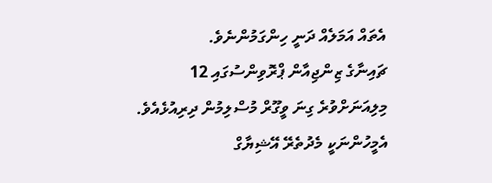އެތައް އަމަލެއް ދަނީ ހިންގަމުންނެވެ.
ޗައިނާގެ ޒިންޖިއާން ޕްރޮވިންސުގައި 12 މިލިއަނަށްވުރެ ގިނަ ވީގޫރް މުސްލިމުން ދިރިއުޅެއެވެ. އެމީހުންނަކީ މެދުތެރޭ އޭޝިޔާގް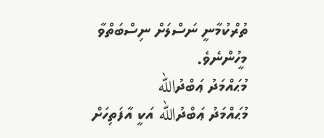ތުރްކުމާނީ ނަސްލަށް ނިސްބަތްވާ މީހުންނެވެ.
މުޙައްމަދު ޢަބްދުالله
މުޙައްމަދު ޢަބްދުالله އަކީ އާފަތިހަށް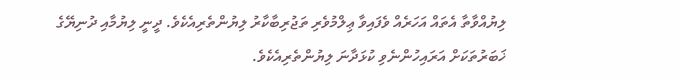ލިޔުއްވާތާ އެތައް އަހަރެއް ވެފައިވާ ޢިލްމުވެރި ތަޖުރިބާކާރު ލިޔުންތެރިއެކެވެ. ދީނީ ލިޔުމާއި ދުނިޔޭގެ ޚަބަރުތަކަށް އަރައިހުންނެވި ކުޅަދާނަ ލިޔުންތެރިއެކެވެ.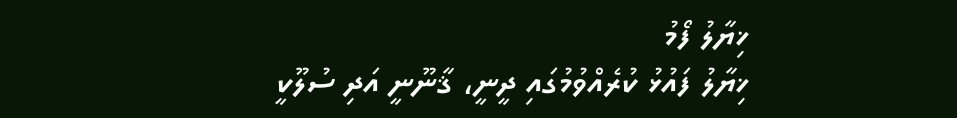ޚިޔާލު ފޯމު
ޚިޔާލު ފައުޅު ކުރެއްވުމުގައި ދީނީ، ޤާނޫނީ އަދި ސުލޫކީ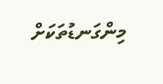މިންގަނޑުތަކަށް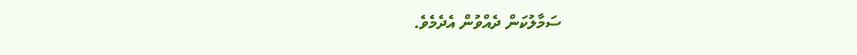ސަމާލުކަން ދެއްވުން އެދެމެވެ.